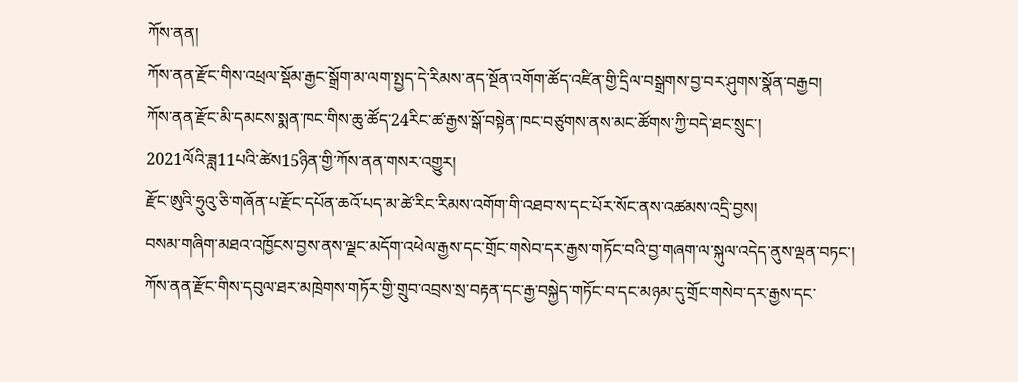ཀོས་ནན།
ཀོས་ནན་རྫོང་གིས་འཕྲལ་སྡོམ་རྒྱང་སྒྲོག་མ་ལག་སྤྱད་དེ་རིམས་ནད་སྔོན་འགོག་ཚོད་འཛིན་གྱི་དྲིལ་བསྒྲགས་བྱ་བར་ཤུགས་སྣོན་བརྒྱབ།
ཀོས་ནན་རྫོང་མི་དམངས་སྨན་ཁང་གིས་ཆུ་ཚོད་24རིང་ཚ་རྒྱས་སྒོ་བསྟེན་ཁང་བཙུགས་ནས་མང་ཚོགས་ཀྱི་བདེ་ཐང་སྲུང་།
2021ལོའི་ཟླ11པའི་ཚེས15ཉིན་གྱི་ཀོས་ནན་གསར་འགྱུར།
རྫོང་ཨུའི་ཧྲུའུ་ཅི་གཞོན་པ་རྫོང་དཔོན་ཆའོ་པད་མ་ཚེ་རིང་རིམས་འགོག་གི་འཐབ་ས་དང་པོར་སོང་ནས་འཚམས་འདྲི་བྱས།
བསམ་གཞིག་མཐའ་འཁྱོངས་བྱས་ནས་ལྗང་མདོག་འཕེལ་རྒྱས་དང་གྲོང་གསེབ་དར་རྒྱས་གཏོང་བའི་བྱ་གཞག་ལ་སྐུལ་འདེད་ནུས་ལྡན་བཏང་།
ཀོས་ནན་རྫོང་གིས་དབུལ་ཐར་མཁྲེགས་གཏོར་གྱི་གྲུབ་འབྲས་སྲ་བརྟན་དང་རྒྱ་བསྐྱེད་གཏོང་བ་དང་མཉམ་དུ་གྲོང་གསེབ་དར་རྒྱས་དང་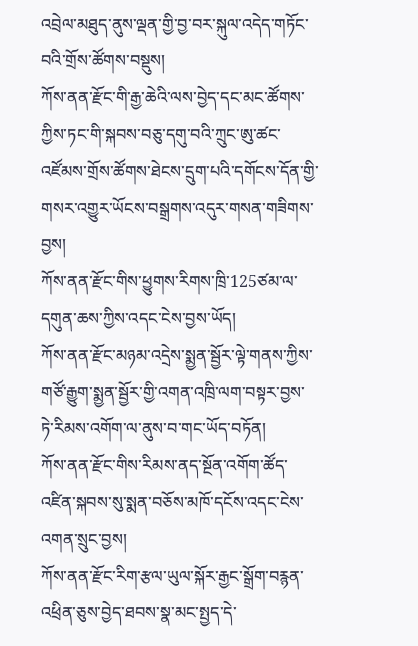འབྲེལ་མཐུད་ནུས་ལྡན་གྱི་བྱ་བར་སྐུལ་འདེད་གཏོང་བའི་གྲོས་ཚོགས་བསྡུས།
ཀོས་ནན་རྫོང་གི་རྒྱ་ཆེའི་ལས་བྱེད་དང་མང་ཚོགས་ཀྱིས་ཏང་གི་སྐབས་བཅུ་དགུ་བའི་ཀྲུང་ཨུ་ཚང་འཛོམས་གྲོས་ཚོགས་ཐེངས་དྲུག་པའི་དགོངས་དོན་གྱི་གསར་འགྱུར་ཡོངས་བསྒྲགས་འདུར་གསན་གཟིགས་བྱས།
ཀོས་ནན་རྫོང་གིས་ཕྱུགས་རིགས་ཁྲི་125ཙམ་ལ་དགུན་ཆས་ཀྱིས་འདང་ངེས་བྱས་ཡོད།
ཀོས་ནན་རྫོང་མཉམ་འདྲེས་སྨྱན་སྦྱོར་ལྟེ་གནས་ཀྱིས་གཙོ་རྒྱུག་སྨྱན་སྦྱོར་གྱི་འགན་འཁྲི་ལག་བསྟར་བྱས་ཏེ་རིམས་འགོག་ལ་ནུས་བ་གང་ཡོད་བཏོན།
ཀོས་ནན་རྫོང་གིས་རིམས་ནད་སྔོན་འགོག་ཚོད་འཛིན་སྐབས་སུ་སྨན་བཅོས་མཁོ་དངོས་འདང་ངེས་འགན་སྲུང་བྱས།
ཀོས་ནན་རྫོང་རིག་རྩལ་ཡུལ་སྐོར་རྒྱང་སྒྲོག་བརྙན་འཕྲིན་ཅུས་བྱེད་ཐབས་སྣ་མང་སྤྱད་དེ་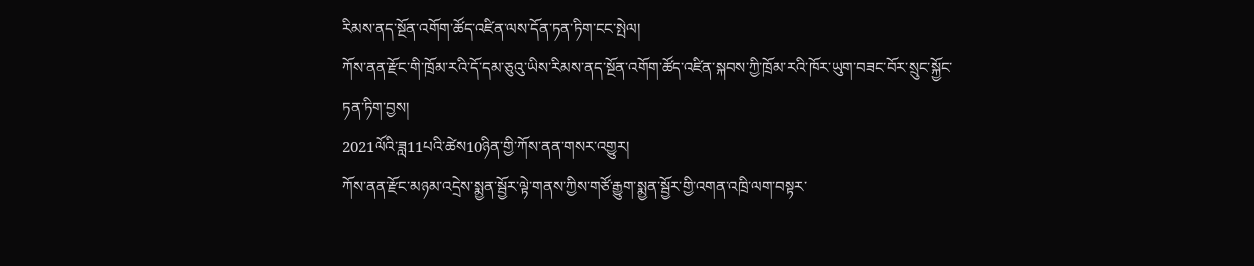རིམས་ནད་སྔོན་འགོག་ཚོད་འཛིན་ལས་དོན་ཏན་ཏིག་ངང་སྤེལ།
ཀོས་ནན་རྫོང་གི་ཁྲོམ་རའི་དོ་དམ་ཅུའུ་ཡིས་རིམས་ནད་སྔོན་འགོག་ཚོད་འཛིན་སྐབས་ཀྱི་ཁྲོམ་རའི་ཁོར་ཡུག་བཟང་བོར་སྲུང་སྐྱོང་ཏན་ཏིག་བྱས།
2021ལོའི་ཟླ11པའི་ཚེས10ཉིན་གྱི་ཀོས་ནན་གསར་འགྱུར།
ཀོས་ནན་རྫོང་མཉམ་འདྲེས་སྨྱན་སྦྱོར་ལྟེ་གནས་ཀྱིས་གཙོ་རྒྱུག་སྨྱན་སྦྱོར་གྱི་འགན་འཁྲི་ལག་བསྟར་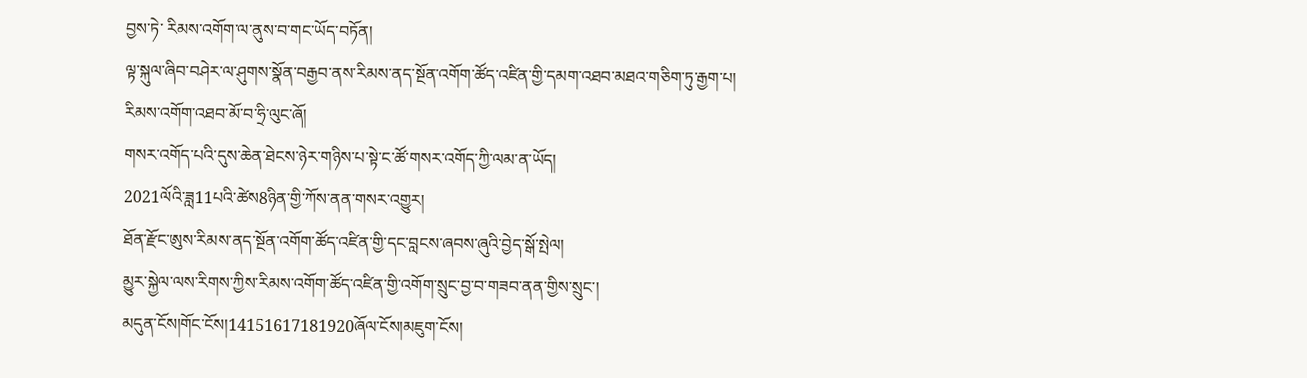བྱས་ཏེ་ རིམས་འགོག་ལ་ནུས་བ་གང་ཡོད་བཏོན།
ལྟ་སྐུལ་ཞིབ་བཤེར་ལ་ཤུགས་སྣོན་བརྒྱབ་ནས་རིམས་ནད་སྔོན་འགོག་ཚོད་འཛིན་གྱི་དམག་འཐབ་མཐའ་གཅིག་ཏུ་རྒྱག་པ།
རིམས་འགོག་འཐབ་མོ་བ་ཧྲི་ལུང་ཞོ།
གསར་འགོད་པའི་དུས་ཆེན་ཐེངས་ཉེར་གཉིས་པ་སྟེ་ང་ཚོ་གསར་འགོད་ཀྱི་ལམ་ན་ཡོད།
2021ལོའི་ཟླ11པའི་ཚེས8ཉིན་གྱི་ཀོས་ནན་གསར་འགྱུར།
ཐོན་རྫོང་ཨུས་རིམས་ནད་སྔོན་འགོག་ཚོད་འཛིན་གྱི་དང་བླངས་ཞབས་ཞུའི་བྱེད་སྒོ་སྤེལ།
མྱུར་སྐྱེལ་ལས་རིགས་ཀྱིས་རིམས་འགོག་ཚོད་འཛིན་གྱི་འགོག་སྲུང་བྱ་བ་གཟབ་ནན་གྱིས་སྲུང་།
མདུན་ངོས།གོང་ངོས།14151617181920ཞོལ་ངོས།མཇུག་ངོས།